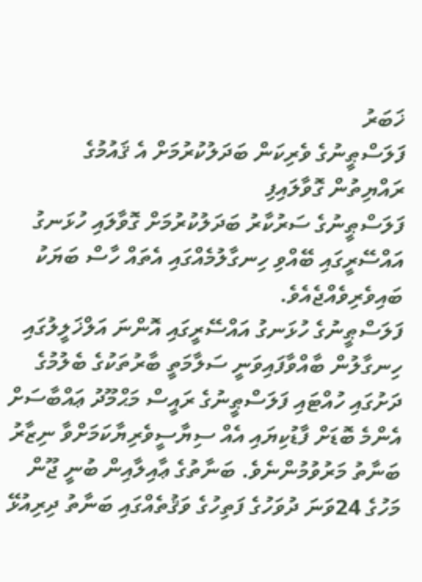ޚަބަރު
ފަލަސްޠީނުގެ ވެރިކަން ބަދަލުކުރުމަށް އެ ޤައުމުގެ ރައްޔިތުން ގޮވާލައިފި
ފަލަސްޠީނުގެ ސަރުކާރު ބަދަލުކުރުމަށް ގޮވާލައި ހުޅަނގު އައްސޭރީގައި ބޭއްވި ހިނގާލުމެއްގައި އެތައް ހާސް ބަޔަކު ބައިވެރިވެއްޖެއެވެ.
ފަލަސްޠީނުގެ ހުޅަނގު އައްސޭރީގައި އޮންނަ އަލްޚަލީލުގައި ހިނގާލުން ބާއްވާފައިވަނީ ސަލާމަތީ ބާރުތަކުގެ ބެލުމުގެ ދަށުގައި ހުއްޓައި ފަލަސްޠީނުގެ ރައީސް މަޙްމޫދު ޢައްބާސަށް އެންމެ ބޮޑަށް ފާޑުކިޔައި އެއް ސިޔާސީވެރިޔާކަމަށްވާ ނިޒާރު ބަނާތު މަރުވުމުންނެވެ. ބަނާތުގެ ޢާއިލާއިން ބުނީ ޖޫން މަހުގެ 24ވަނަ ދުވަހުގެ ފަތިހުގެ ވަޤުތެއްގައި ބަނާތު ދިރިއުޅޭ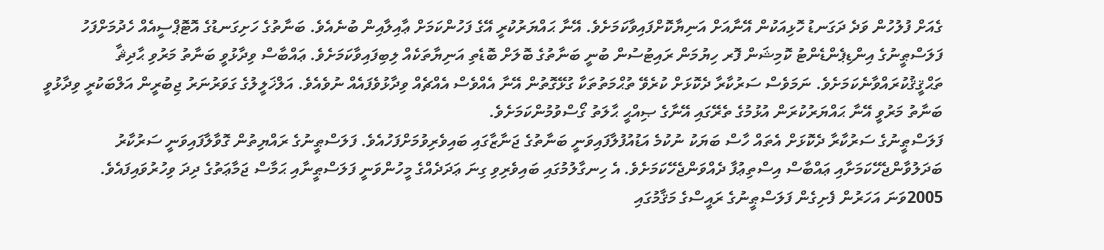ގެއަށް ފުލުހުން ވަދެ ދަގަނޑު ހޮޅިއަކުން އޭނާއަށް އަނިޔާކޮށްފައިވާކަމަށެވެ. އޭނާ ޙައްޔަރުކުރީ އޭގެ ފަހުންކަމަށް ޢާއިލާއިން ބުނެއެވެ. ބަނާތުގެ ހަށިގަނޑުގެ އޮޓޮޕްސީއެއް ހެދުމަށްފަހު ފަލަސްޠީނުގެ އިންޑިޕެންޑެންޓު ކޮމިޝަން ފޮރ ހިޔުމަން ރައިޓުސުން ބުނީ ބަނާތުގެ ބޮލަށް ބޮޑެތި އަނިޔާތަކެއް ލިބިފައިވާކަމަށެވެ. ޢައްބާސް ވިދާޅުވީ ބަނާތު މަރުވި ޙާދިޘާ ތަޙްޤީޤުކުރައްވާނެކަމަށެވެ. ނަމަވެސް ސަރުކާރާ ދެކޮޅަށް ކުރެވޭ ތުޙްމަތުތަކާ ގުޅޭގޮތުން އޭނާ އެއްވެސް އެއްޗެއް ވިދާޅުވެފައެއް ނުވެއެވެ. އަލްޚަލީލުގެ ގަވަރުނަރު ޖިބުރީން އަލްބަކުރީ ވިދާޅުވީ ބަނާތު މަރުވީ އޭނާ ޙައްޔަރުކުރަން އުޅުމުގެ ތެރޭގައި އޭނާގެ ޞިއްޙީ ޙާލަތު ގޯސްވުމުންކަމަށެވެ.
ފަލަސްޠީނުގެ ސަރުކާރާ ދެކޮޅަށް އެތައް ހާސް ބަޔަކު ނުކުމެ އަޑުއުފުލާފައިވަނީ ބަނާތުގެ ޖަނާޒާގައި ބައިވެރިވުމަށްފަހުއެވެ. ފަލަސްޠީނުގެ ރައްޔިތުން ގޮވާލާފައިވަނީ ސަރުކާރު ބަދަލުވާންޖެހޭކަމަށާއި ޢައްބާސް އިސްތިޢުފާ ދެއްވަންޖެހޭކަމަށެވެ. އެ ހިނގާލުމުގައި ބައިވެރިވި ގިނަ ޢަދަދެއްގެ މީހުންވަނީ ފަލަސްޠީނާއި ޙަމާސް ޖަމާޢަތުގެ ދިދަ ވިހުރުވައިފައެވެ.
2005ވަނަ އަހަރުން ފެށިގެން ފަލަސްޠީނުގެ ރައީސްގެ މަޤާމުގައި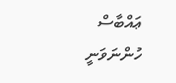ޢައްބާސް ހުންނަވަނީ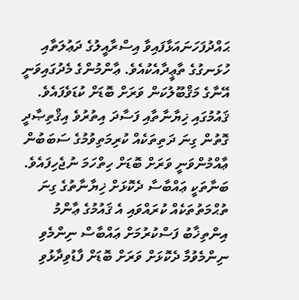ޙައްދުފަހަނައަޅާފައިވާ އިސްރާއީލުގެ ދަޢުލަތާއި ހުޅަނގުގެ ތާޢީދާއެކުއެވެ. ޢާންމުންގެ މެދުގައިވަނީ އޭނާގެ މަޤްބޫލުކަން ވަރަށް ބޮޑަށް ކުޑަވެފައެވެ. ޤައުމުގައި ޚިޔާނާތާއި ފަސާދަ އިތުރުވެ އިޤްތިޞާދީ ގޮތުން ގިނަ ދަތިތަކެއް ކުރިމަތިވުމުގެ ސަބަބުން ޢާއްމުންވަނީ ވަރަށް ބޮޑަށް ހިތްހަމަ ނުޖެހިފައެވެ. ބަނާތަކީ ޢައްބާސާ ދެކޮޅަށް ޚިޔާނާތުގެ ގިނަ ތުޙްމަތުތަކެއް ކުރައްވައި އެ ޤައުމުގެ ޢާންމު އިންތިޚާބު ފަސްކުރުމަށް ޢައްބާސް ނިންމެވި ނިންމެވުމާ ދެކޮޅަށް ވަރަށް ބޮޑަށް ފާޑުވިދާޅުވި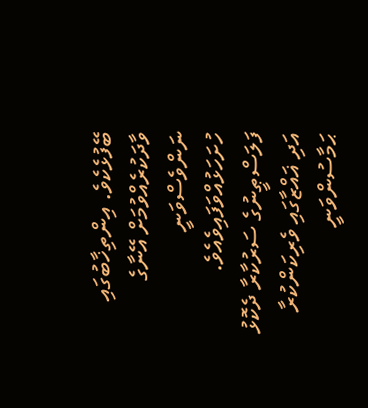ބޭފުޅެކެވެ. އިންތިޚާބުގައި ވާދަކުރެއްވުމަށް އޭނާގެ ނަންވެސްވަނީ ހުށަހަޅުއްވަފައިވެއެވެ.
ފަލަސްޠީނުގެ ސަރުކާރާ ދެކޮޅު އަދި ޣައްޒާގައި ވެރިކަންކުރާ ޙަމާސުންވަނީ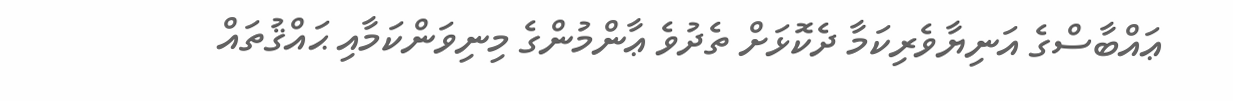ޢައްބާސްގެ އަނިޔާވެރިކަމާ ދެކޮޅަށް ތެދުވެ ޢާންމުންގެ މިނިވަންކަމާއި ޙައްޤުތައް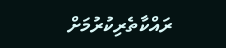ރައްކާތެރިކުރުމަށް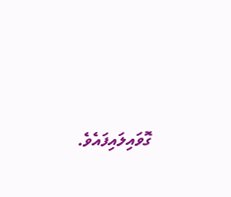ގޮވައިލައިފައެވެ.